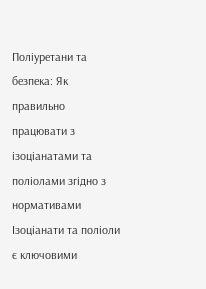Поліуретани та безпека: Як правильно працювати з ізоціанатами та поліолами згідно з нормативами
Ізоціанати та поліоли є ключовими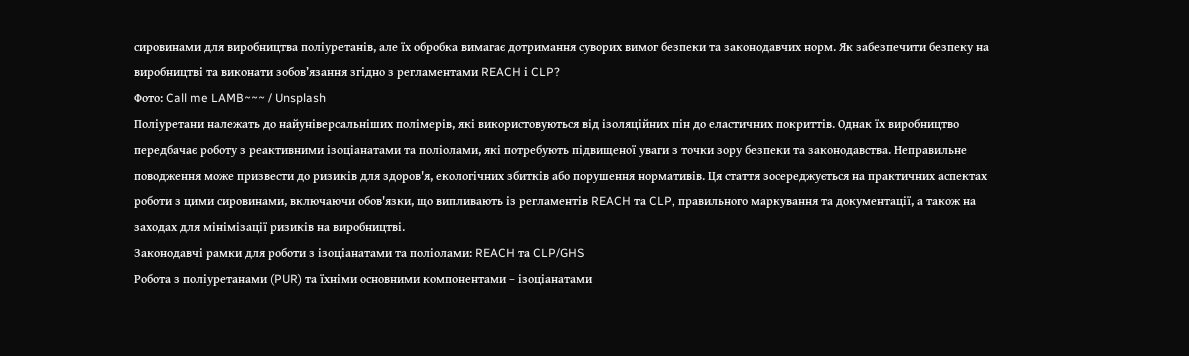сировинами для виробництва поліуретанів, але їх обробка вимагає дотримання суворих вимог безпеки та законодавчих норм. Як забезпечити безпеку на виробництві та виконати зобов’язання згідно з регламентами REACH і CLP?
Фото: Call me LAMB~~~ / Unsplash
Поліуретани належать до найуніверсальніших полімерів, які використовуються від ізоляційних пін до еластичних покриттів. Однак їх виробництво передбачає роботу з реактивними ізоціанатами та поліолами, які потребують підвищеної уваги з точки зору безпеки та законодавства. Неправильне поводження може призвести до ризиків для здоров'я, екологічних збитків або порушення нормативів. Ця стаття зосереджується на практичних аспектах роботи з цими сировинами, включаючи обов'язки, що випливають із регламентів REACH та CLP, правильного маркування та документації, а також на заходах для мінімізації ризиків на виробництві.
Законодавчі рамки для роботи з ізоціанатами та поліолами: REACH та CLP/GHS
Робота з поліуретанами (PUR) та їхніми основними компонентами – ізоціанатами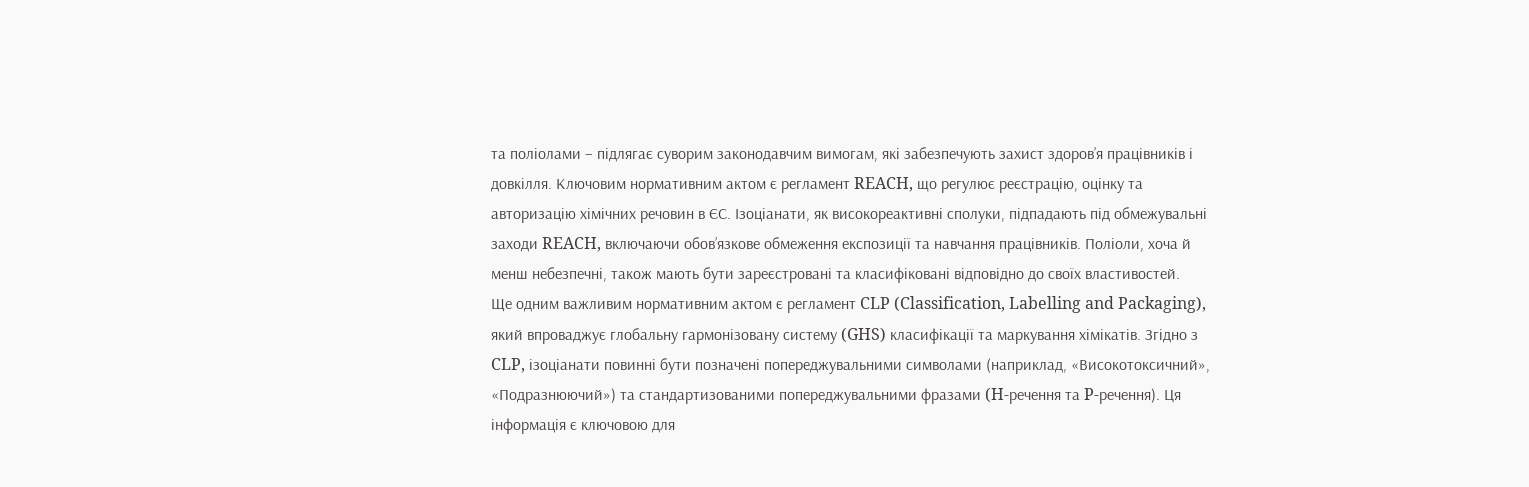та поліолами – підлягає суворим законодавчим вимогам, які забезпечують захист здоров’я працівників і довкілля. Ключовим нормативним актом є регламент REACH, що регулює реєстрацію, оцінку та авторизацію хімічних речовин в ЄС. Ізоціанати, як високореактивні сполуки, підпадають під обмежувальні заходи REACH, включаючи обов’язкове обмеження експозиції та навчання працівників. Поліоли, хоча й менш небезпечні, також мають бути зареєстровані та класифіковані відповідно до своїх властивостей.
Ще одним важливим нормативним актом є регламент CLP (Classification, Labelling and Packaging), який впроваджує глобальну гармонізовану систему (GHS) класифікації та маркування хімікатів. Згідно з CLP, ізоціанати повинні бути позначені попереджувальними символами (наприклад, «Високотоксичний», «Подразнюючий») та стандартизованими попереджувальними фразами (H-речення та P-речення). Ця інформація є ключовою для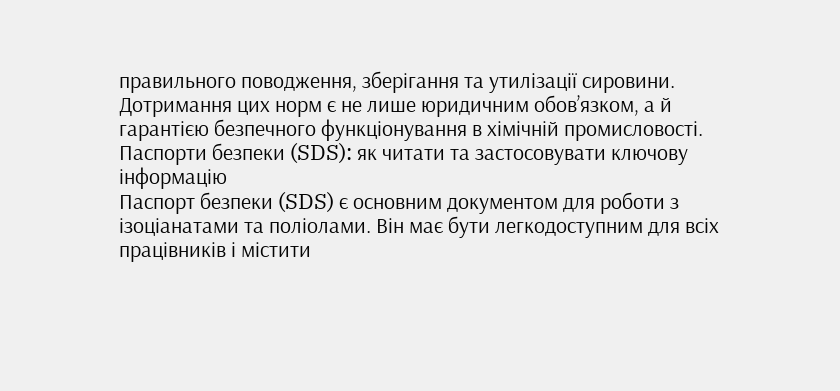правильного поводження, зберігання та утилізації сировини. Дотримання цих норм є не лише юридичним обов’язком, а й гарантією безпечного функціонування в хімічній промисловості.
Паспорти безпеки (SDS): як читати та застосовувати ключову інформацію
Паспорт безпеки (SDS) є основним документом для роботи з ізоціанатами та поліолами. Він має бути легкодоступним для всіх працівників і містити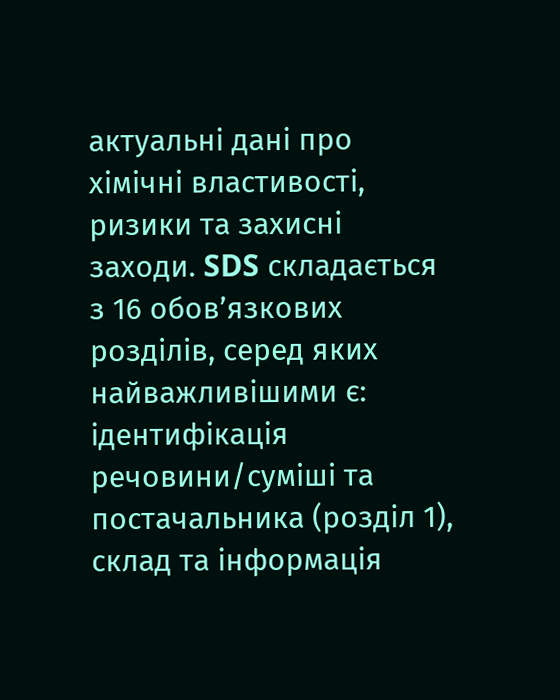актуальні дані про хімічні властивості, ризики та захисні заходи. SDS складається з 16 обов’язкових розділів, серед яких найважливішими є: ідентифікація речовини/суміші та постачальника (розділ 1), склад та інформація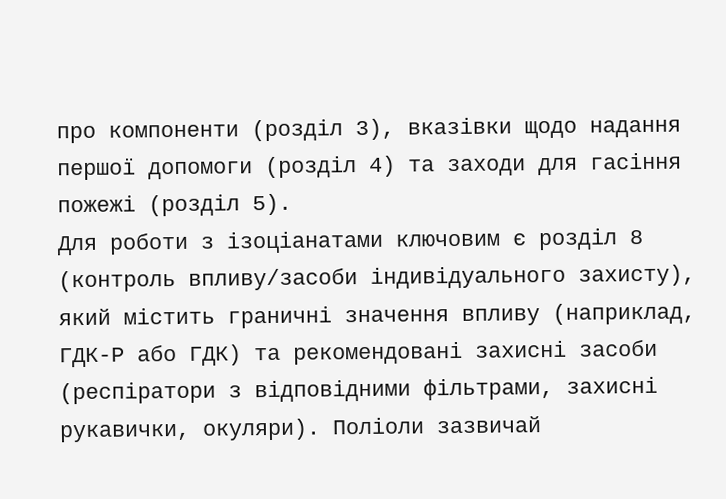про компоненти (розділ 3), вказівки щодо надання першої допомоги (розділ 4) та заходи для гасіння пожежі (розділ 5).
Для роботи з ізоціанатами ключовим є розділ 8 (контроль впливу/засоби індивідуального захисту), який містить граничні значення впливу (наприклад, ГДК-Р або ГДК) та рекомендовані захисні засоби (респіратори з відповідними фільтрами, захисні рукавички, окуляри). Поліоли зазвичай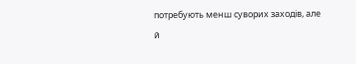потребують менш суворих заходів, але й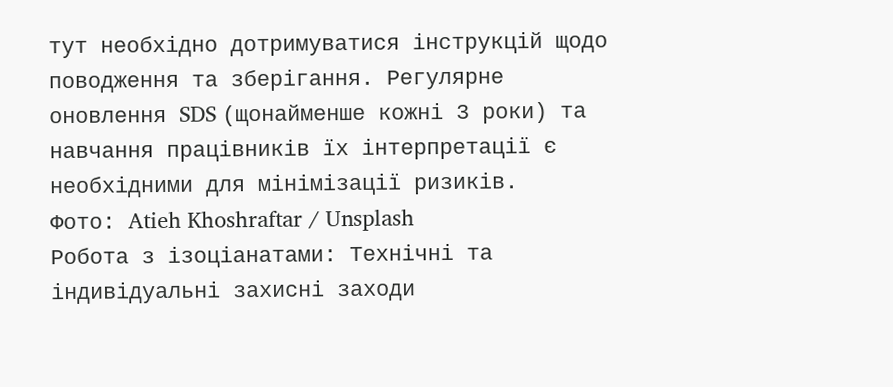тут необхідно дотримуватися інструкцій щодо поводження та зберігання. Регулярне оновлення SDS (щонайменше кожні 3 роки) та навчання працівників їх інтерпретації є необхідними для мінімізації ризиків.
Фото: Atieh Khoshraftar / Unsplash
Робота з ізоціанатами: Технічні та індивідуальні захисні заходи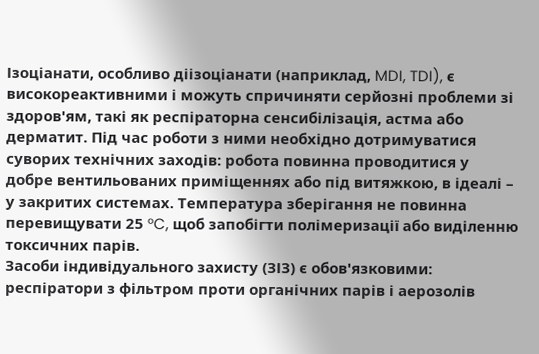Ізоціанати, особливо діізоціанати (наприклад, MDI, TDI), є високореактивними і можуть спричиняти серйозні проблеми зі здоров'ям, такі як респіраторна сенсибілізація, астма або дерматит. Під час роботи з ними необхідно дотримуватися суворих технічних заходів: робота повинна проводитися у добре вентильованих приміщеннях або під витяжкою, в ідеалі – у закритих системах. Температура зберігання не повинна перевищувати 25 °C, щоб запобігти полімеризації або виділенню токсичних парів.
Засоби індивідуального захисту (ЗІЗ) є обов'язковими: респіратори з фільтром проти органічних парів і аерозолів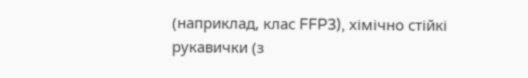(наприклад, клас FFP3), хімічно стійкі рукавички (з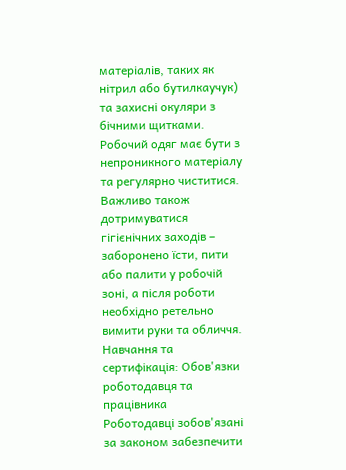матеріалів, таких як нітрил або бутилкаучук) та захисні окуляри з бічними щитками. Робочий одяг має бути з непроникного матеріалу та регулярно чиститися. Важливо також дотримуватися гігієнічних заходів – заборонено їсти, пити або палити у робочій зоні, а після роботи необхідно ретельно вимити руки та обличчя.
Навчання та сертифікація: Обов'язки роботодавця та працівника
Роботодавці зобов'язані за законом забезпечити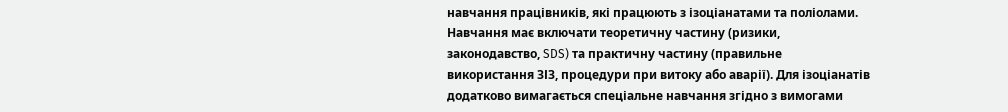навчання працівників, які працюють з ізоціанатами та поліолами. Навчання має включати теоретичну частину (ризики, законодавство, SDS) та практичну частину (правильне використання ЗІЗ, процедури при витоку або аварії). Для ізоціанатів додатково вимагається спеціальне навчання згідно з вимогами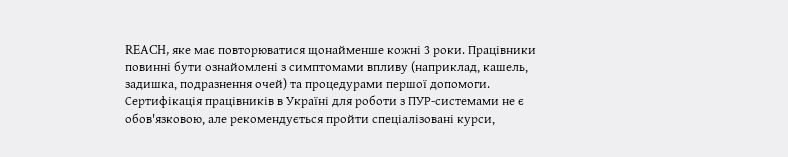REACH, яке має повторюватися щонайменше кожні 3 роки. Працівники повинні бути ознайомлені з симптомами впливу (наприклад, кашель, задишка, подразнення очей) та процедурами першої допомоги.
Сертифікація працівників в Україні для роботи з ПУР-системами не є обов'язковою, але рекомендується пройти спеціалізовані курси,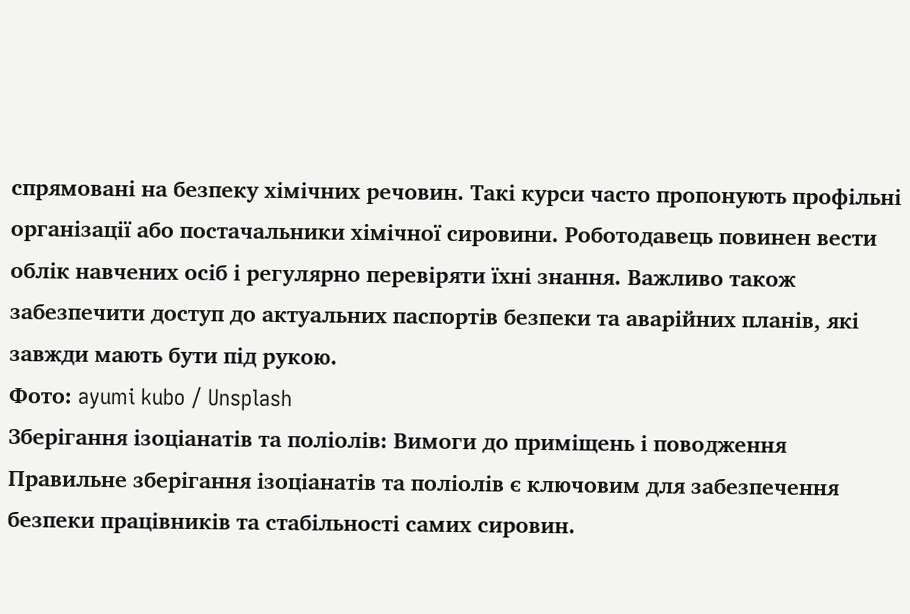спрямовані на безпеку хімічних речовин. Такі курси часто пропонують профільні організації або постачальники хімічної сировини. Роботодавець повинен вести облік навчених осіб і регулярно перевіряти їхні знання. Важливо також забезпечити доступ до актуальних паспортів безпеки та аварійних планів, які завжди мають бути під рукою.
Фото: ayumi kubo / Unsplash
Зберігання ізоціанатів та поліолів: Вимоги до приміщень і поводження
Правильне зберігання ізоціанатів та поліолів є ключовим для забезпечення безпеки працівників та стабільності самих сировин.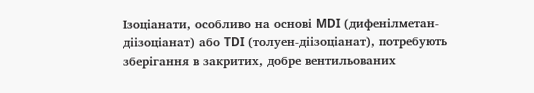Ізоціанати, особливо на основі MDI (дифенілметан-діізоціанат) або TDI (толуен-діізоціанат), потребують зберігання в закритих, добре вентильованих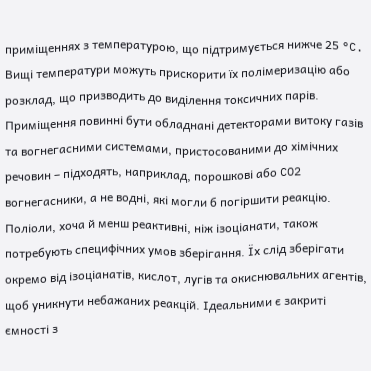приміщеннях з температурою, що підтримується нижче 25 °C. Вищі температури можуть прискорити їх полімеризацію або розклад, що призводить до виділення токсичних парів. Приміщення повинні бути обладнані детекторами витоку газів та вогнегасними системами, пристосованими до хімічних речовин – підходять, наприклад, порошкові або CO2 вогнегасники, а не водні, які могли б погіршити реакцію.
Поліоли, хоча й менш реактивні, ніж ізоціанати, також потребують специфічних умов зберігання. Їх слід зберігати окремо від ізоціанатів, кислот, лугів та окиснювальних агентів, щоб уникнути небажаних реакцій. Ідеальними є закриті ємності з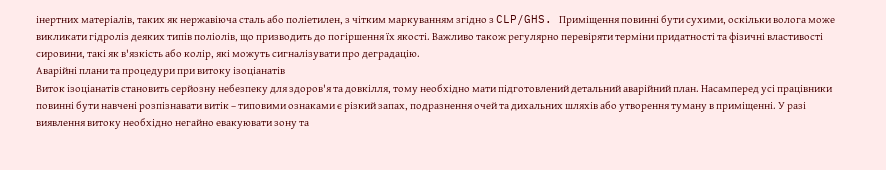інертних матеріалів, таких як нержавіюча сталь або поліетилен, з чітким маркуванням згідно з CLP/GHS. Приміщення повинні бути сухими, оскільки волога може викликати гідроліз деяких типів поліолів, що призводить до погіршення їх якості. Важливо також регулярно перевіряти терміни придатності та фізичні властивості сировини, такі як в'язкість або колір, які можуть сигналізувати про деградацію.
Аварійні плани та процедури при витоку ізоціанатів
Виток ізоціанатів становить серйозну небезпеку для здоров'я та довкілля, тому необхідно мати підготовлений детальний аварійний план. Насамперед усі працівники повинні бути навчені розпізнавати витік – типовими ознаками є різкий запах, подразнення очей та дихальних шляхів або утворення туману в приміщенні. У разі виявлення витоку необхідно негайно евакуювати зону та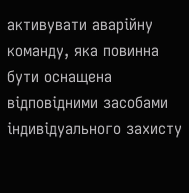активувати аварійну команду, яка повинна бути оснащена відповідними засобами індивідуального захисту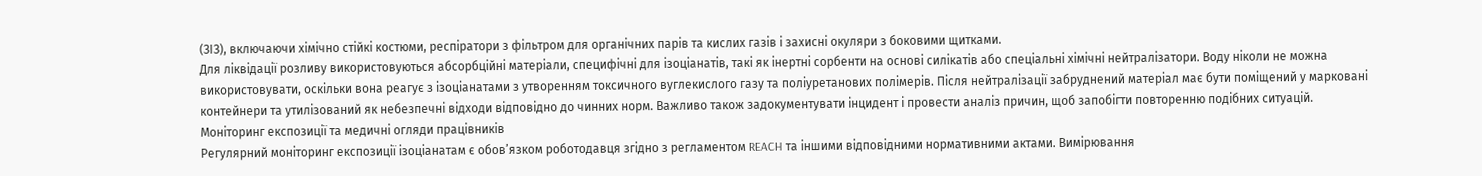(ЗІЗ), включаючи хімічно стійкі костюми, респіратори з фільтром для органічних парів та кислих газів і захисні окуляри з боковими щитками.
Для ліквідації розливу використовуються абсорбційні матеріали, специфічні для ізоціанатів, такі як інертні сорбенти на основі силікатів або спеціальні хімічні нейтралізатори. Воду ніколи не можна використовувати, оскільки вона реагує з ізоціанатами з утворенням токсичного вуглекислого газу та поліуретанових полімерів. Після нейтралізації забруднений матеріал має бути поміщений у марковані контейнери та утилізований як небезпечні відходи відповідно до чинних норм. Важливо також задокументувати інцидент і провести аналіз причин, щоб запобігти повторенню подібних ситуацій.
Моніторинг експозиції та медичні огляди працівників
Регулярний моніторинг експозиції ізоціанатам є обов’язком роботодавця згідно з регламентом REACH та іншими відповідними нормативними актами. Вимірювання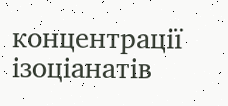концентрації ізоціанатів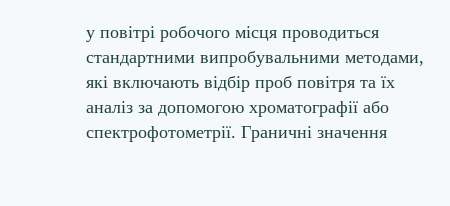у повітрі робочого місця проводиться стандартними випробувальними методами, які включають відбір проб повітря та їх аналіз за допомогою хроматографії або спектрофотометрії. Граничні значення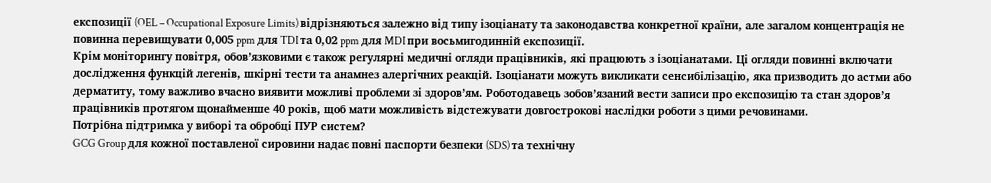експозиції (OEL – Occupational Exposure Limits) відрізняються залежно від типу ізоціанату та законодавства конкретної країни, але загалом концентрація не повинна перевищувати 0,005 ppm для TDI та 0,02 ppm для MDI при восьмигодинній експозиції.
Крім моніторингу повітря, обов’язковими є також регулярні медичні огляди працівників, які працюють з ізоціанатами. Ці огляди повинні включати дослідження функцій легенів, шкірні тести та анамнез алергічних реакцій. Ізоціанати можуть викликати сенсибілізацію, яка призводить до астми або дерматиту, тому важливо вчасно виявити можливі проблеми зі здоров’ям. Роботодавець зобов’язаний вести записи про експозицію та стан здоров’я працівників протягом щонайменше 40 років, щоб мати можливість відстежувати довгострокові наслідки роботи з цими речовинами.
Потрібна підтримка у виборі та обробці ПУР систем?
GCG Group для кожної поставленої сировини надає повні паспорти безпеки (SDS) та технічну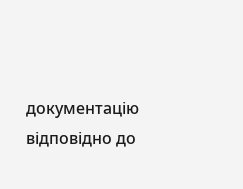документацію відповідно до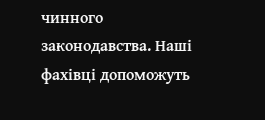чинного законодавства. Наші фахівці допоможуть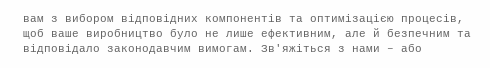вам з вибором відповідних компонентів та оптимізацією процесів, щоб ваше виробництво було не лише ефективним, але й безпечним та відповідало законодавчим вимогам. Зв'яжіться з нами – або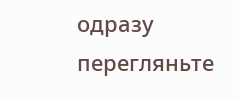одразу перегляньте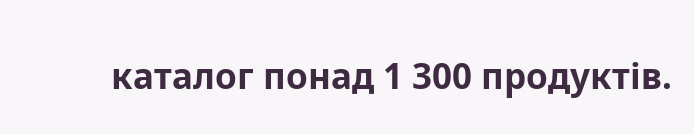каталог понад 1 300 продуктів.